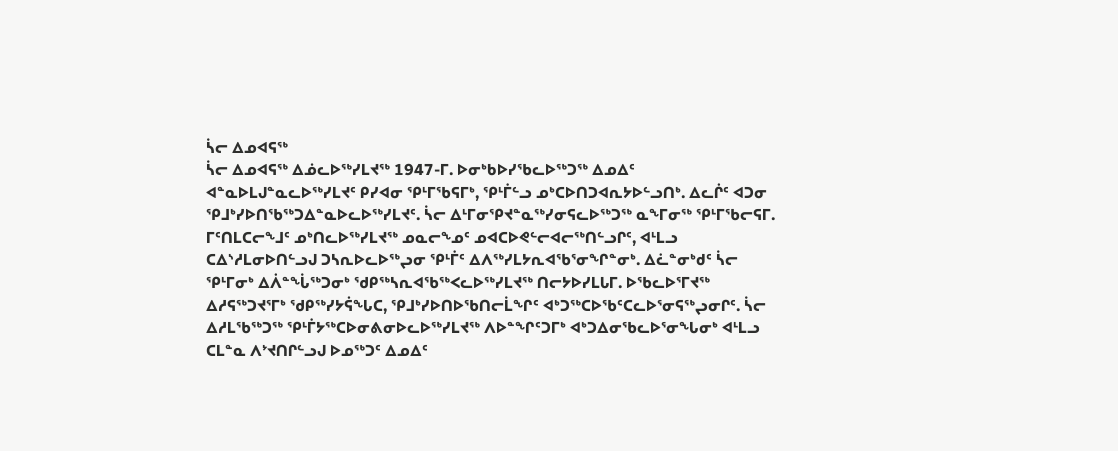ᓵᓕ ᐃᓄᐊᕋᖅ
ᓵᓕ ᐃᓄᐊᕋᖅ ᐃᓅᓚᐅᖅᓯᒪᔪᖅ 1947-ᒥ. ᐅᓂᒃᑲᐅᓯᖃᓚᐅᖅᑐᖅ ᐃᓄᐃᑦ ᐊᓐᓇᐅᒪᒍᓐᓇᓚᐅᖅᓯᒪᔪᑦ ᑭᓯᐊᓂ ᕿᒻᒥᖃᕋᒥᒃ, ᕿᒻᒦᓪᓗ ᓄᒃᑕᐅᑎᑐᐊᕆᔭᐅᓪᓗᑎᒃ. ᐃᓚᒌᑦ ᐊᑐᓂ ᕿᒧᒃᓯᐅᑎᖃᖅᑐᐃᓐᓇᐅᓚᐅᖅᓯᒪᔪᑦ. ᓵᓕ ᐃᒻᒥᓂᕿᔪᓐᓇᖅᓯᓂᕋᓚᐅᖅᑐᖅ ᓇᖕᒥᓂᖅ ᕿᒻᒥᖃᓕᕋᒥ. ᒥᑦᑎᒪᑕᓕᖕᒧᑦ ᓄᒃᑎᓚᐅᖅᓯᒪᔪᖅ ᓄᓇᓕᖕᓄᑦ ᓄᐊᑕᐅᕙᓪᓕᐊᓕᖅᑎᓪᓗᒋᑦ, ᐊᒻᒪᓗ ᑕᐃᔅᓱᒪᓂᐅᑎᓪᓗᒍ ᑐᓴᕆᐅᓚᐅᖅᖢᓂ ᕿᒻᒦᑦ ᐃᐱᖅᓯᒪᔭᕆᐊᖃᕐᓂᖏᓐᓂᒃ. ᐃᓛᓐᓂᒃᑯᑦ ᓵᓕ ᕿᒻᒥᓂᒃ ᐃᐲᓐᖔᖅᑐᓂᒃ ᖁᑭᖅᓴᕆᐊᖃᖅᐸᓚᐅᖅᓯᒪᔪᖅ ᑎᓕᔭᐅᓯᒪᒐᒥ. ᐅᖃᓚᐅᕐᒥᔪᖅ ᐃᓱᕋᖅᑐᔪᕐᒥᒃ ᖁᑭᖅᓯᔭᕌᖓᑕ, ᕿᒧᒃᓯᐅᑎᐅᖃᑎᓕᒫᖏᑦ ᐊᒃᑐᖅᑕᐅᖃᑦᑕᓚᐅᕐᓂᕋᖅᖢᓂᒋᑦ. ᓵᓕ ᐃᓱᒪᖃᖅᑐᖅ ᕿᒻᒦᔭᖅᑕᐅᓂᕕᓂᐅᓚᐅᖅᓯᒪᔪᖅ ᐱᐅᓐᖏᑦᑐᒥᒃ ᐊᒃᑐᐃᓂᖃᓚᐅᕐᓂᖓᓂᒃ ᐊᒻᒪᓗ ᑕᒪᓐᓇ ᐱᔾᔪᑎᒋᓪᓗᒍ ᐅᓄᖅᑐᑦ ᐃᓄᐃᑦ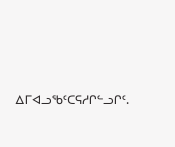ᐃᒥᐊᓗᖃᑦᑕᕋᓱᒋᓪᓗᒋᑦ.